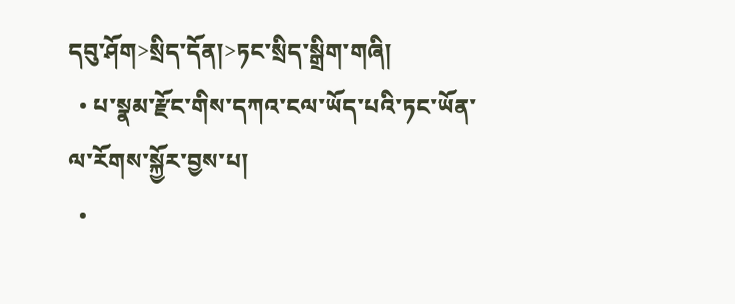དབུ་ཤོག>སྲིད་དོན།>ཏང་སྲིད་སྒྲིག་གཞི།
  • པ་སྣམ་རྫོང་གིས་དཀའ་ངལ་ཡོད་པའི་ཏང་ཡོན་ལ་རོགས་སྐྱོར་བྱས་པ།
  •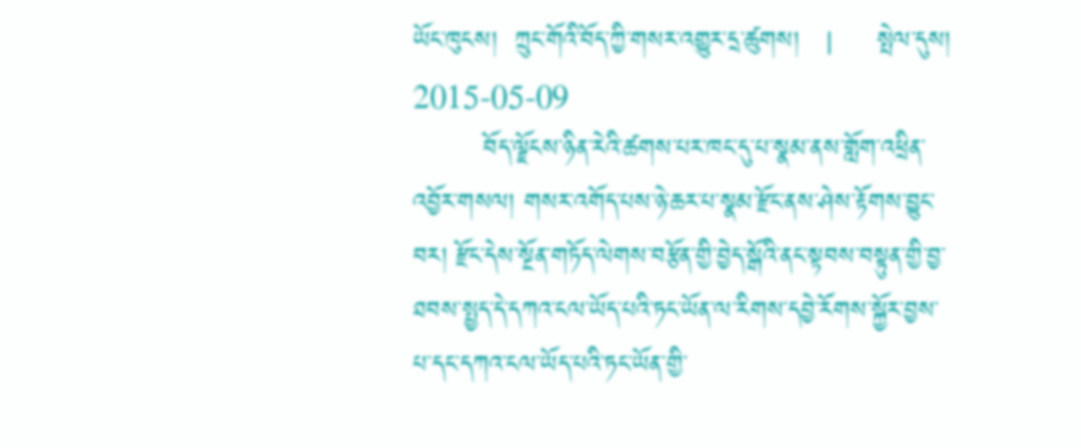ཡོང་ཁུངས།  ཀྲུང་གོའི་བོད་ཀྱི་གསར་འགྱུར་དྲ་ཚུགས།   |     སྤེལ་དུས།  2015-05-09
        བོད་ལྗོངས་ཉིན་རེའི་ཚགས་པར་ཁང་དུ་པ་སྣམ་ནས་གློག་འཕྲིན་འབྱོར་གསལ། གསར་འགོད་པས་ཉེ་ཆར་པ་སྣམ་རྫོང་ནས་ཤེས་རྟོགས་བྱུང་བར། རྫོང་དེས་སྔོན་གཏོད་ལེགས་བརྩོན་གྱི་བྱེད་སྒོའི་ནང་སྟབས་བསྟུན་གྱི་བྱ་ཐབས་སྤྱད་དེ་དཀའ་ངལ་ཡོད་པའི་ཏང་ཡོན་ལ་རིགས་དབྱེ་རོགས་སྐྱོར་བྱས་པ་དང་དཀའ་ངལ་ཡོད་པའི་ཏང་ཡོན་གྱི་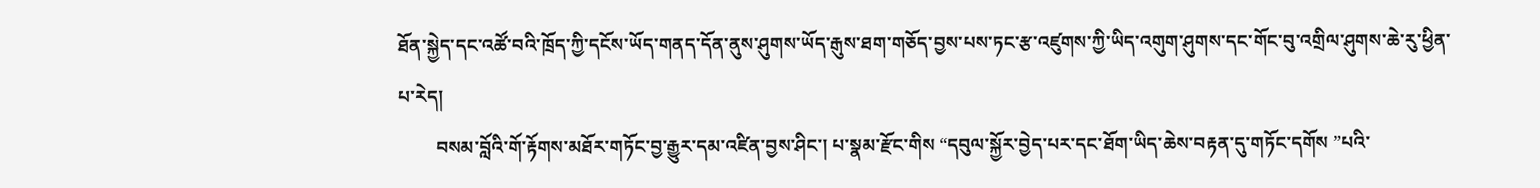ཐོན་སྐྱེད་དང་འཚོ་བའི་ཁྲོད་ཀྱི་དངོས་ཡོད་གནད་དོན་ནུས་ཤུགས་ཡོད་རྒུས་ཐག་གཅོད་བྱས་པས་ཏང་རྩ་འཛུགས་ཀྱི་ཡིད་འགུག་ཤུགས་དང་གོང་བུ་འགྲིལ་ཤུགས་ཆེ་རུ་ཕྱིན་པ་རེད།
        བསམ་བློའི་གོ་རྟོགས་མཐོར་གཏོང་བྱ་རྒྱུར་དམ་འཛིན་བྱས་ཤིང་། པ་སྣམ་རྫོང་གིས “དབུལ་སྐྱོར་བྱེད་པར་དང་ཐོག་ཡིད་ཆེས་བརྟན་དུ་གཏོང་དགོས ”པའི་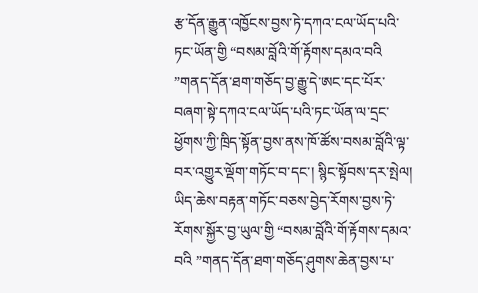རྩ་དོན་རྒྱུན་འཁྱོངས་བྱས་ཏེ་དཀའ་ངལ་ཡོད་པའི་ཏང་ཡོན་གྱི “བསམ་བློའི་གོ་རྟོགས་དམའ་བའི ”གནད་དོན་ཐག་གཅོད་བྱ་རྒྱུ་དེ་ཨང་དང་པོར་བཞག་སྟེ་དཀའ་ངལ་ཡོད་པའི་ཏང་ཡོན་ལ་དྲང་ཕྱོགས་ཀྱི་ཁྲིད་སྟོན་བྱས་ནས་ཁོ་ཚོས་བསམ་བློའི་ལྟ་བར་འགྱུར་ལྡོག་གཏོང་བ་དང་། སྙིང་སྟོབས་དར་སྤེལ། ཡིད་ཆེས་བརྟན་གཏོང་བཅས་བྱེད་རོགས་བྱས་ཏེ་རོགས་སྐྱོར་བྱ་ཡུལ་གྱི “བསམ་བློའི་གོ་རྟོགས་དམའ་བའི ”གནད་དོན་ཐག་གཅོད་ཤུགས་ཆེན་བྱས་པ་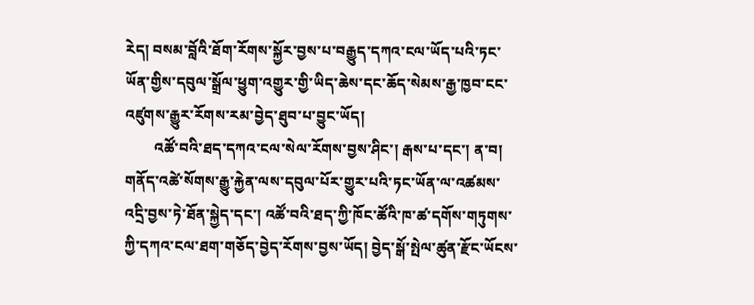རེད། བསམ་བློའི་ཐོག་རོགས་སྐྱོར་བྱས་པ་བརྒྱུད་དཀའ་ངལ་ཡོད་པའི་ཏང་ཡོན་གྱིས་དབུལ་སྒྲོལ་ཕྱུག་འགྱུར་གྱི་ཡིད་ཆེས་དང་ཆོད་སེམས་རྒྱ་ཁྱབ་ངང་འཛུགས་རྒྱུར་རོགས་རམ་བྱེད་ཐུབ་པ་བྱུང་ཡོད།
        འཚོ་བའི་ཐད་དཀའ་ངལ་སེལ་རོགས་བྱས་ཤིང་། རྒས་པ་དང་། ན་བ། གནོད་འཚེ་སོགས་རྒྱུ་རྐྱེན་ལས་དབུལ་པོར་གྱུར་པའི་ཏང་ཡོན་ལ་འཚམས་འདྲི་བྱས་ཏེ་ཐོན་སྐྱེད་དང་། འཚོ་བའི་ཐད་ཀྱི་ཁོང་ཚོའི་ཁ་ཚ་དགོས་གཏུགས་ཀྱི་དཀའ་ངལ་ཐག་གཅོད་བྱེད་རོགས་བྱས་ཡོད། བྱེད་སྒོ་སྤེལ་ཚུན་རྫོང་ཡོངས་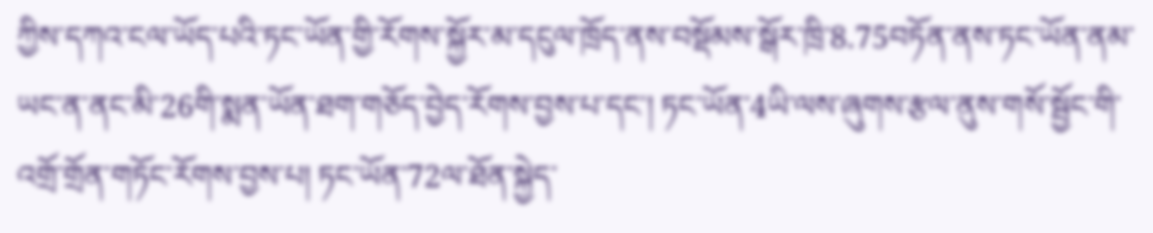ཀྱིས་དཀའ་ངལ་ཡོད་པའི་ཏང་ཡོན་གྱི་རོགས་སྐྱོར་མ་དངུལ་ཁྲོད་ནས་བསྡོམས་སྒོར་ཁྲི་8.75བཏོན་ནས་ཏང་ཡོན་ནམ་ཡང་ན་ནང་མི་26གི་སྨན་ཡོན་ཐག་གཅོད་བྱེད་རོགས་བྱས་པ་དང་། ཏང་ཡོན་4ཡི་ལས་ཞུགས་རྩལ་ནུས་གསོ་སྦྱོང་གི་འགྲོ་གྲོན་གཏོང་རོགས་བྱས་པ། ཏང་ཡོན་72ལ་ཐོན་སྐྱེད་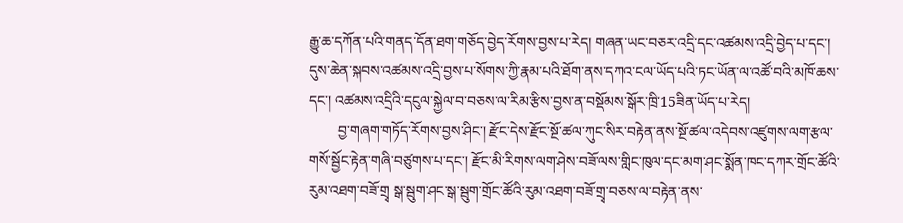རྒྱུ་ཆ་དཀོན་པའི་གནད་དོན་ཐག་གཅོད་བྱེད་རོགས་བྱས་པ་རེད། གཞན་ཡང་བཅར་འདྲི་དང་འཚམས་འདྲི་བྱེད་པ་དང་། དུས་ཆེན་སྐབས་འཚམས་འདྲི་བྱས་པ་སོགས་ཀྱི་རྣམ་པའི་ཐོག་ནས་དཀའ་ངལ་ཡོད་པའི་ཏང་ཡོན་ལ་འཚོ་བའི་མཁོ་ཆས་དང་། འཚམས་འདྲིའི་དངུལ་སྐྱེལ་བ་བཅས་ལ་རིམ་རྩིས་བྱས་ན་བསྡོམས་སྒོར་ཁྲི་15ཟིན་ཡོད་པ་རེད།
        བྱ་གཞག་གཏོད་རོགས་བྱས་ཤིང་། རྫོང་དེས་རྫོང་སྔོ་ཚལ་ཀུང་སིར་བརྟེན་ནས་སྔོ་ཚལ་འདེབས་འཛུགས་ལག་རྩལ་གསོ་སྦྱོང་རྟེན་གཞི་བཙུགས་པ་དང་། རྫོང་མི་རིགས་ལག་ཤེས་བཟོ་ལས་གླིང་ཁུལ་དང་མག་ཤང་སྨོན་ཁང་དཀར་གྲོང་ཚོའི་རུམ་འཐག་བཟོ་གྲྭ སྒ་སྦུག་ཤང་སྒ་སྦུག་གྲོང་ཚོའི་རུམ་འཐག་བཟོ་གྲྭ་བཅས་ལ་བརྟེན་ནས་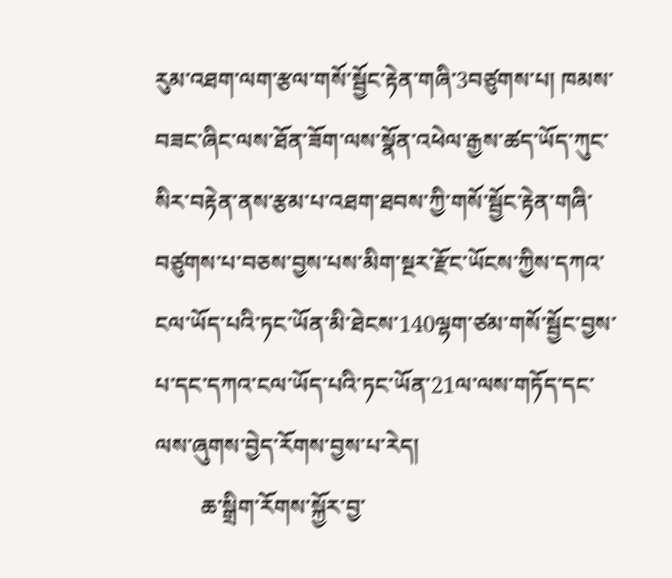རུམ་འཐག་ལག་རྩལ་གསོ་སྦྱོང་རྟེན་གཞི་3བཙུགས་པ། ཁམས་བཟང་ཞིང་ལས་ཐོན་ཟོག་ལས་སྣོན་འཕེལ་རྒྱས་ཚད་ཡོད་ཀུང་སིར་བརྟེན་ནས་རྩམ་པ་འཐག་ཐབས་ཀྱི་གསོ་སྦྱོང་རྟེན་གཞི་བཙུགས་པ་བཅས་བྱས་པས་མིག་སྔར་རྫོང་ཡོངས་ཀྱིས་དཀའ་ངལ་ཡོད་པའི་ཏང་ཡོན་མི་ཐེངས་140ལྷག་ཙམ་གསོ་སྦྱོང་བྱས་པ་དང་དཀའ་ངལ་ཡོད་པའི་ཏང་ཡོན་21ལ་ལས་གཏོད་དང་ལས་ཞུགས་བྱེད་རོགས་བྱས་པ་རེད།
        ཆ་སྒྲིག་རོགས་སྐྱོར་བྱ་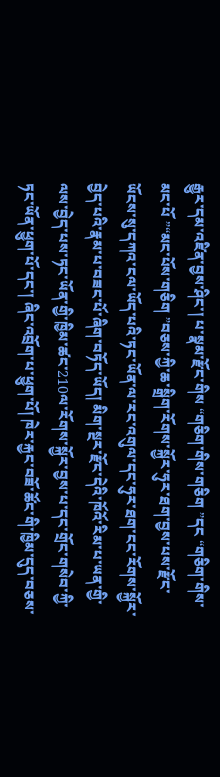རྒྱུར་དམ་འཛིན་བྱས་ཤིང་། པ་སྣམ་རྫོང་གིས “གཅིག་གིས་གཅིག ”དང “གཅིག་གིས་མང་པོ ”“མང་པོས་གཅིག ”བཅས་ཀྱི་ཆ་སྒྲིག་རོགས་སྐྱོར་ཧུར་ཐག་བྱས་པས་རྫོང་ཡོངས་སུ་དཀའ་ངལ་ཡོད་པའི་ཏང་ཡོན་ལ་རང་འགུལ་དང་ཧུར་ཐག་ངང་རོགས་སྐྱོར་བྱེད་པའི་རྣམ་པ་བཟང་པོ་ཞིག་བཏོད་ཡོད། མིག་སྔར་རྫོང་དེའི་ཁོའོ་རིམ་པ་ཡན་གྱི་ལས་བྱེད་པས་ཏང་ཡོན་གྱི་ཁྱིམ་ཚང་210ལ་རོགས་སྐྱོར་བྱས་པ་དང་གྲོང་གསེབ་ཀྱི་ཏང་ཡོན་ཕྱུག་པོ་དང་། ཞིང་འབྲོག་པ་ཕྱུག་པོ། ཁེར་རྐྱང་བཟོ་ཚོང་གི་ཁྱིམ་དུད་བཅས་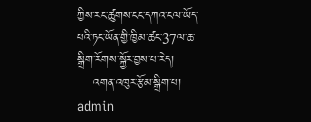ཀྱིས་རང་ཚུགས་ངང་དཀའ་ངལ་ཡོད་པའི་ཏང་ཡོན་གྱི་ཁྱིམ་ཚང་37ལ་ཆ་སྒྲིག་རོགས་སྐྱོར་བྱས་པ་རེད།
    འགན་འཁུར་རྩོམ་སྒྲིག་པ། admin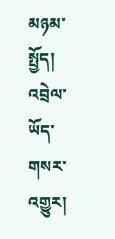མཉམ་སྤྱོད།
འབྲེལ་ཡོད་གསར་འགྱུར།